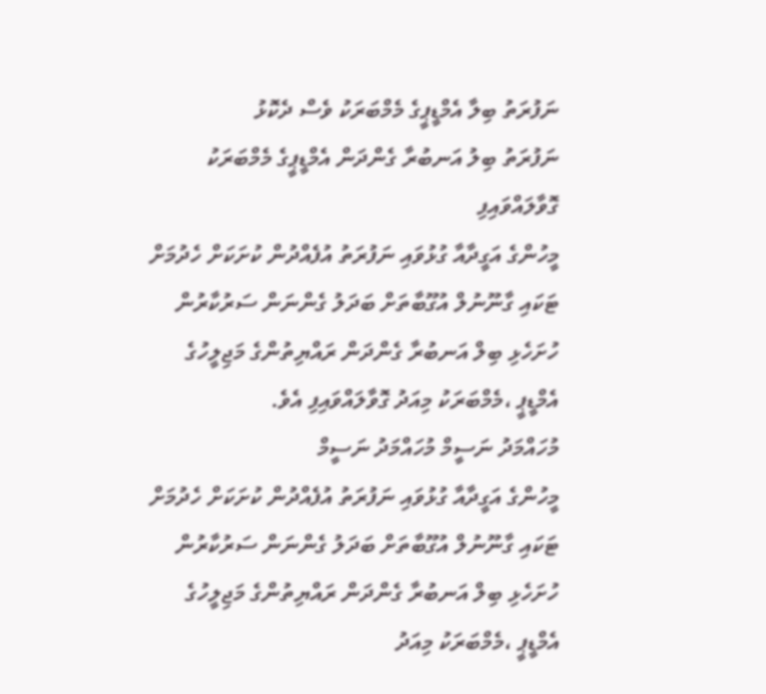ނަފުރަތު ބިލާ އެމްޑީޕީގެ މެމްބަރަކު ވެސް ދެކޮޅު
ނަފުރަތު ބިލު އަނބުރާ ގެންދަން އެމްޑީޕީގެ މެމްބަރަކު ގޮވާލައްވައިފި
މީހުންގެ އަގީދާއާ ގުޅުވައި ނަފުރަތު އުފެއްދުން ކުށަކަށް ހެދުމަށް ޓަކައި ގާނޫނުލް އުގޫބާތަށް ބަދަލު ގެންނަން ސަރުކާރުން ހުށަހެޅި ބިލް އަނބުރާ ގެންދަން ރައްޔިތުންގެ މަޖިލީހުގެ އެމްޑީޕީ ،މެމްބަރަކު މިއަދު ގޮވާލައްވައިފި އެވެ.
މުހައްމަދު ނަސީމް މުހައްމަދު ނަސީމް
މީހުންގެ އަގީދާއާ ގުޅުވައި ނަފުރަތު އުފެއްދުން ކުށަކަށް ހެދުމަށް ޓަކައި ގާނޫނުލް އުގޫބާތަށް ބަދަލު ގެންނަން ސަރުކާރުން ހުށަހެޅި ބިލް އަނބުރާ ގެންދަން ރައްޔިތުންގެ މަޖިލީހުގެ އެމްޑީޕީ ،މެމްބަރަކު މިއަދު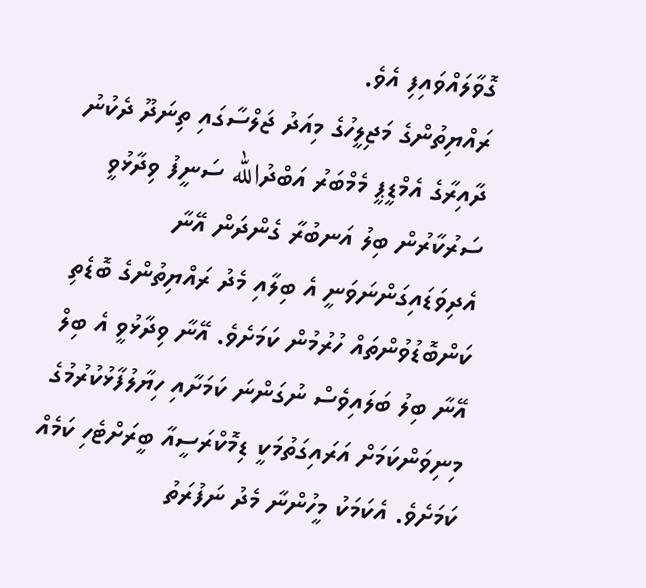ގޮވާލައްވައިފި އެވެ.
ރައްޔިތުންގެ މަޖިލީހުގެ މިއަދު ޖަލްސާގައި ތިނަދޫ ދެކުނު ދާއިރާގެ އެމްޑީޕީ މެމްބަރު އަބްދުالله ސަނީފު ވިދާޅުވީ ސަރުކާރުން ބިލު އަނބުރާ ގެންދަން އޭނާ އެދިވަޑައިގަންނަވަނީ އެ ބިލާއި މެދު ރައްޔިތުންގެ ބޮޑެތި ކަންބޮޑުވުންތައް ހުރުމުން ކަމަށެވެ. އޭނާ ވިދާޅުވީ އެ ބިލް އޭނާ ބިލު ބަލައިވެސް ނުގަންނަ ކަމަށާއި ހިޔާލުފާޅުކުރުމުގެ މިނިވަންކަމަށް އަރައިގަތުމަކީ ޑިމޮކްރަސީއާ ބީރަށްޓެހި ކަމެއް ކަމަށެވެ. އެކަމަކު މީހުންނާ މެދު ނަފުރަތު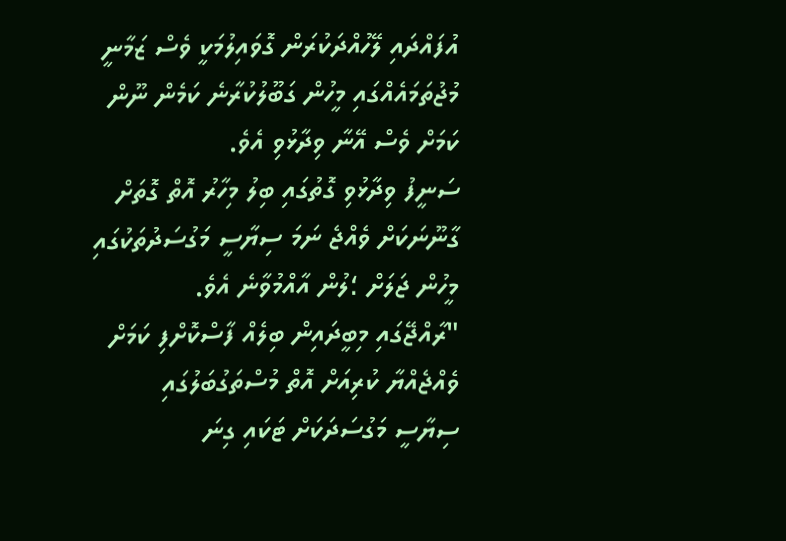އުފައްދައި ލޭހުއްދަކުރަން ގޮވައިލުމަކީ ވެސް ޒަމާނީ މުޖުތަމައެއްގައި މީހުން ގަބޫލުކުރާނެ ކަމެން ނޫން ކަމަށް ވެސް އޭނާ ވިދާޅުވި އެވެ.
ސަނީފު ވިދާޅުވި ގޮތުގައި ބިލު މިހާރު އޮތް ގޮތަށް ގާނޫނަކަށް ވެއްޖެ ނަމަ ސިޔާސީ މަގުސަދުތަކުގައި މީހުން ޖަލަށް ؛ލުން އާއްމުވާނެ އެވެ.
"ރާއްޖޭގައި މިބީދައިން ބިލެއް ފާސްކޮށްފި ކަމަށް ވެއްޖެއްޔާ ކުރިއަށް އޮތް މުސްތަގުބަލުގައި ސިޔާސީ މަގުސަދަކަށް ޓަކައި ގިނަ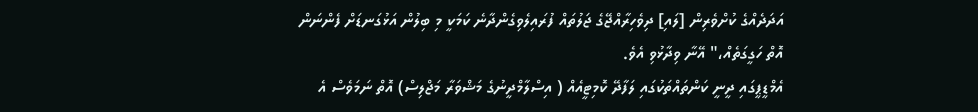އަދަދެއްގެ ކުށްވެރިން [ލައި] ދިވެހިރާއްޖޭގެ ޖަލުތައް ފުރައިލެވިގެންދާނެ ކަމަކީ މި ބިލުން އަޅުގަނޑަށް ފެންނަން އޮތް ހަގީގަތެއް،" އޭނާ ވިދާޅުވި އެވެ.
އެމްޑީޕީގައި ދީނީ ކަންތައްތަކުގައި ލަފާދޭ ކޮމިޓީއެއް ( އިސްލާމްދީނުގެ މަޝްވަރާ މަޖްލިސް) އޮތް ނަމަވެސް އެ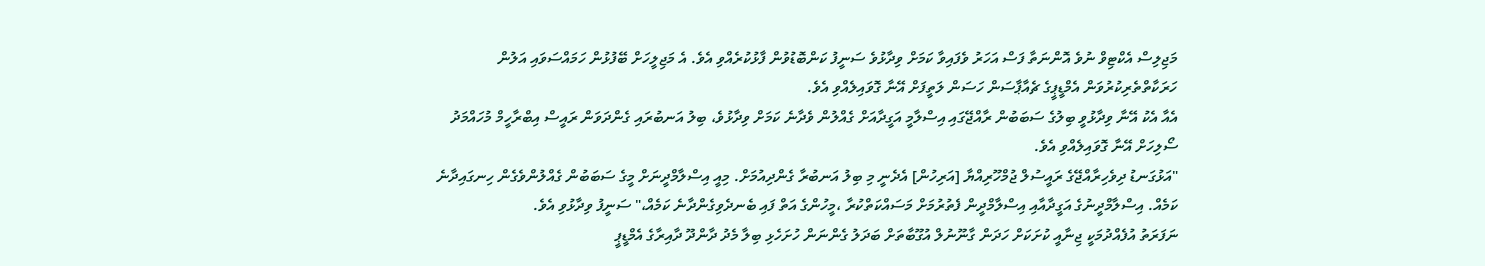މަޖިލިސް އެކްޓިވް ނުވެ އޮންނަތާ ފަސް އަހަރު ވެފައިވާ ކަމަށް ވިދާޅުވެ ސަނީފު ކަންބޮޑުވުން ފާޅުކުރެއްވި އެވެ. އެ މަޖިލީހަށް ބޭފުޅުން ހަމައްސަވައި އަލުން ހަރަކާތްތެރިކުރުވަން އެމްޑީޕީގެ ޗެއާޕާސަން ހަސަން ލަތީފަށް އޭނާ ގޮވައިލެއްވި އެވެ.
އެއާ އެކު އޭނާ ވިދާޅުވީ ބިލުގެ ސަބަބުން ރާއްޖޭގައި އިސްލާމީ އަގީދާއަށް ގެއްލުން ވެދާނެ ކަމަށް ވިދާޅުވެ، ބިލު އަނބުރައި ގެންދަވަން ރައީސް އިބްރާހީމް މުހައްމަދު ސޯލިހަށް އޭނާ ގޮވައިލެއްވި އެވެ.
"އަޅުގަނޑު ދިވެހިރާއްޖޭގެ ރައީސުލް ޖުމްހޫރިއްޔާ [އަރިހުން] އެދެނީ މި ބިލު އަނބުރާ ގެންދިއުމަށް. މިއީ އިސްލާމްދީނަށް މީގެ ސަބަބުން ގެއްލުންވެގެން ހިނގައިދާނެ ކަމެއް. އިސްލާމްދީނުގެ އަގީދާއާއި އިސްލާމްދީން ފެތުރުމަށް މަސައްކަތްކުރާ ،މީހުންގެ އަތް ފައި ބެނދެވިގެންދާނެ ކަމެއް،" ސަނީފު ވިދާޅުވި އެވެ.
ނަފަރަތު އުފެއްދުމަކީ ޖިނާއީ ކުށަކަށް ހަދަން ގާނޫނުލް އުގޫބާތަށް ބަދަލު ގެންނަން ހުށަހެޅި ބިލާ މެދު ދާންދޫ ދާއިރާގެ އެމްޑީޕީ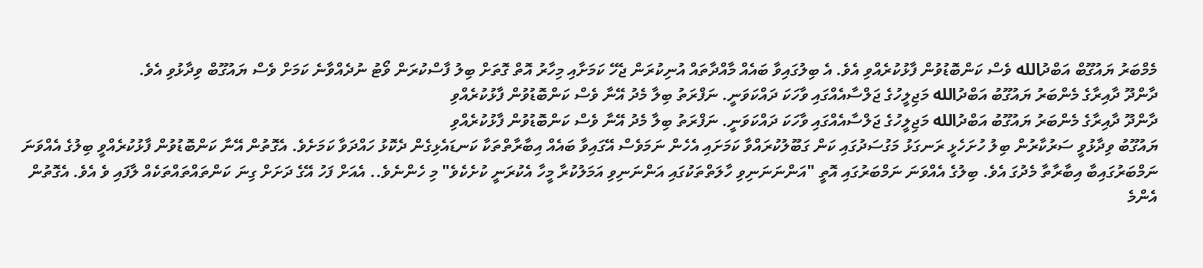މެމްބަރު ޔައުގޫބް އަބްދުالله ވެސް ކަންބޮޑުވުން ފާޅުކުރެއްވި އެވެ. އެ ބިލުގައިވާ ބައެއް މާއްދާތައް އުނިކުރަން ޖެހޭ ކަމަށާއި މިހާރު އޮތް ގޮތަށް ބިލު ފާސްކުރަން ވޯޓު ނުދެއްވާނެ ކަމަށް ވެސް ޔައުގޫބް ވިދާޅުވި އެވެ.
ދާންދޫ ދާއިރާގެ މެންބަރު ޔައުގޫބު އަބްދުالله މަޖިލީހުގެ ޖަލްސާއެއްގައި ވާހަކަ ދައްކަވަނީ. ނަފްރަތު ބިލާ މެދު އޭނާ ވެސް ކަންބޮޑުވުން ފާޅުކުރެއްވި
ދާންދޫ ދާއިރާގެ މެންބަރު ޔައުގޫބު އަބްދުالله މަޖިލީހުގެ ޖަލްސާއެއްގައި ވާހަކަ ދައްކަވަނީ. ނަފްރަތު ބިލާ މެދު އޭނާ ވެސް ކަންބޮޑުވުން ފާޅުކުރެއްވި
ޔައުގޫބު ވިދާޅުވީ ސަރުކާރުން ބިލު ހުށަހެޅީ ރަނގަޅު މަގުސަދުގައި ކަން ގަބޫލުކުރައްވާ ކަމަށައި އެހެން ނަމަވެސް އޭގައިވާ ބައެއް އިބާރާތްތަކާ ކަނޑައެޅިގެން ދެކޮޅު ހައްދަވާ ކަމަށެވެ. އެގޮތުން އޭނާ ކަންބޮޑުވުން ފާޅުކުރެއްވީ ބިލުގެ އެއްވަނަ ނަމްބަރުގައިބާ އިބާރާތާ މެދުގަ އެވެ. ބިލުގެ އެއްވަނަ ނަމްބަރުގައި އޮތީ "އަންނަނަނިވި ހާލަތްތަކުގައި އަންނަނިވި އަމަލުކުރާ މީހާ އެކުރަނީ ކުށެކެވެ" މި ހެންނެވެ.. އެއަށް ފަހު އޭގެ ދަށަށް ގިނަ ކަންތައްތައްތަކެއް ލާފައި ވެ އެވެ. އެގޮތުން އެންމެ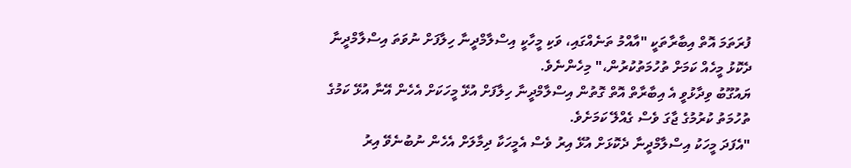ފުރަތަމަ އޮތް އިބާރާތަކީ "އާއްމު ތަނެއްގައި، ވަކި މީހާކީ އިސްލާމްދީނާ ހިލާފަށް ނުވަތަ އިސްލާމްދީނާ ދެކޮޅު މީހެއް ކަމަށް ތުހުމަތުކުރުން،" މިހެންނެވެ.
ޔައުގޫބު ވިދާޅުވީ އެ އިބާރާތް އޮތް ގޮތުން އިސްލާމްދީނާ ހިލާފަށް އުޅޭ މީހަކަށް އެހެން އޭނާ އުޅޭ ކަމުގެ ތުހުމަތު ކުރުމުގެ ޖާގަ ވެސް ގެއްލޭ ކަމަށެވެ.
"އެފަދަ މީހަކު އިސްލާމްދީނާ ދެކޮޅަށް އުޅޭ އިރު ވެސް އެމީހަކާ ދިމާލަށް އެހެން ނުބުނެވޭ އިރު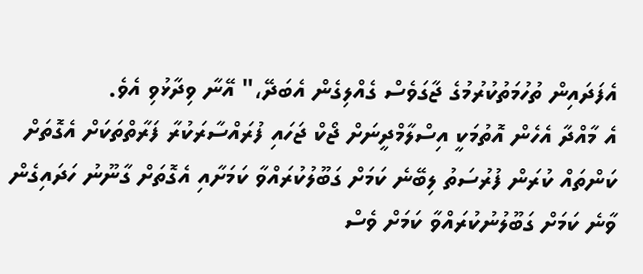އެފަދައިން ތުހުމަތުކުރުމުގެ ޖާގަވެސް ގެއްލިގެން އެބަދޭ،" އޭނާ ވިދާޅުވި އެވެ.
އެ މާއްދާ އެހެން އޮތުމަކީ އިސްލާމްދީނަށް ޖޯކް ޖަހައި ފުރައްސާރަކުރާ ފަރާތްތަކަށް އެގޮތަށް ކަންތައް ކުރަން ފުރުސަތު ލިބޭނެ ކަމަށް ގަބޫލުކުރައްވާ ކަމަށާއި އެގޮތަށް ގާނޫނު ހަދައިގެން ވާނެ ކަމަށް ގަބޫލުނުކުރައްވާ ކަމަށް ވެސް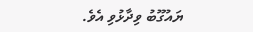ޔައުގޫބު ވިދާޅުވި އެވެ.